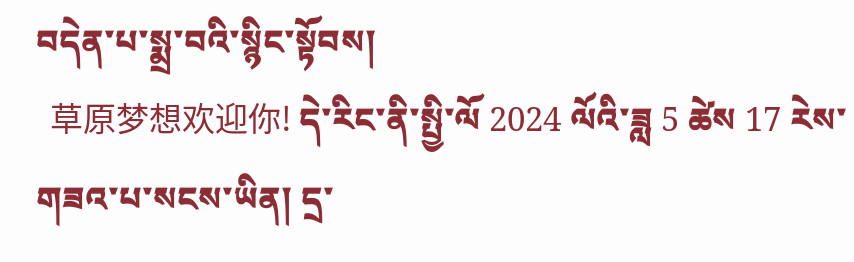བདེན་པ་སྨྲ་བའི་སྙིང་སྟོབས།
  草原梦想欢迎你! དེ་རིང་ནི་སྤྱི་ལོ 2024 ལོའི་ཟླ 5 ཚེས 17 རེས་གཟའ་པ་སངས་ཡིན། དྲ་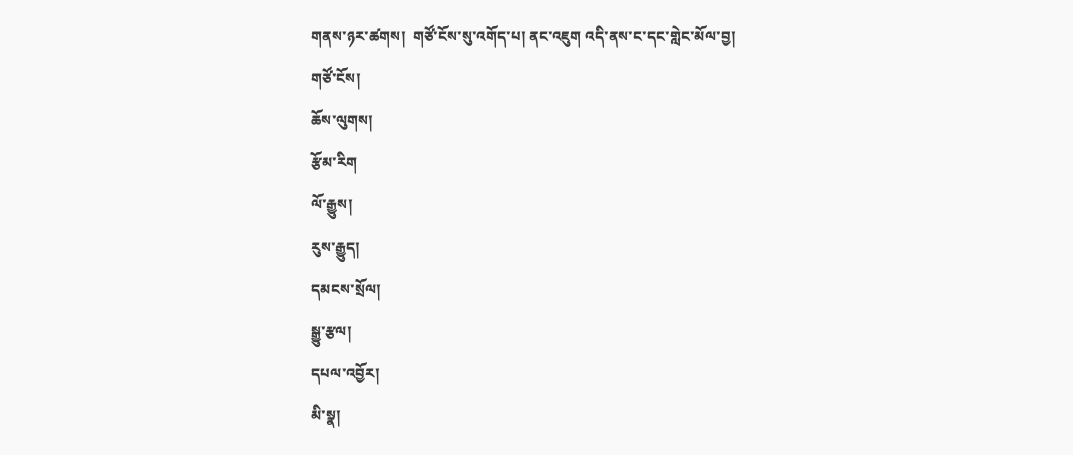གནས་ཉར་ཚགས།  གཙོ་ངོས་སུ་འགོད་པ། ནང་འཇུག འདི་ནས་ང་དང་གླེང་མོལ་བྱ།
གཙོ་ངོས།
ཆོས་ལུགས།
རྩོམ་རིག
ལོ་རྒྱུས།
རུས་རྒྱུད།
དམངས་སྲོལ།
སྒྱུ་རྩལ།
དཔལ་འབྱོར།
མི་སྣ།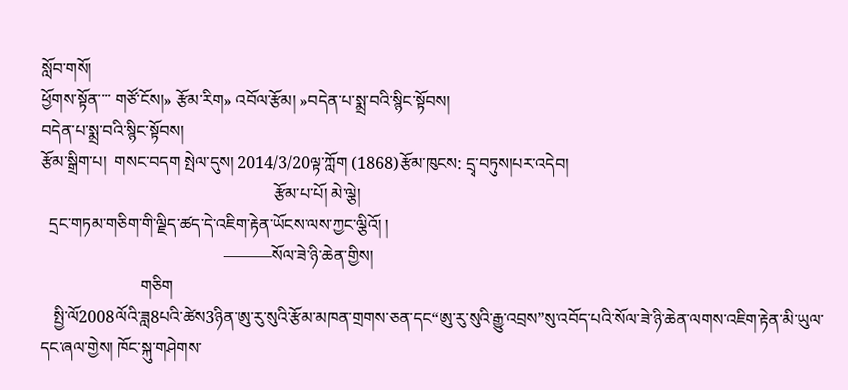སློབ་གསོ།
ཕྱོགས་སྟོན་་་་ གཙོ་ངོས།» རྩོམ་རིག» འབོལ་རྩོམ། »བདེན་པ་སྨྲ་བའི་སྙིང་སྟོབས།
བདེན་པ་སྨྲ་བའི་སྙིང་སྟོབས།
རྩོམ་སྒྲིག་པ།  གསང་བདག སྤེལ་དུས། 2014/3/20ལྟ་ཀློག (1868)རྩོམ་ཁུངས: དྲྭ་བཏུས།པར་འདེབ།
                                                        རྩོམ་པ་པོ། མེ་ལྕེ།
  དྲང་གཏམ་གཅིག་གི་ལྗིད་ཚད་དེ་འཇིག་རྟེན་ཡོངས་ལས་ཀྱང་ལྕིའོ། །
                                            ———སོལ་ཟེ་ཉི་ཆེན་གྱིས།
                        གཅིག
   སྤྱི་ལོ2008ལོའི་ཟླ8པའི་ཚེས3ཉིན་ཨུ་རུ་སུའི་རྩོམ་མཁན་གྲགས་ཅན་དང“ཨུ་རུ་སུའི་རྒྱུ་འབྲས”སུ་འབོད་པའི་སོལ་ཟེ་ཉི་ཆེན་ལགས་འཇིག་རྟེན་མི་ཡུལ་དང་ཞལ་གྱེས། ཁོང་སྐུ་གཤེགས་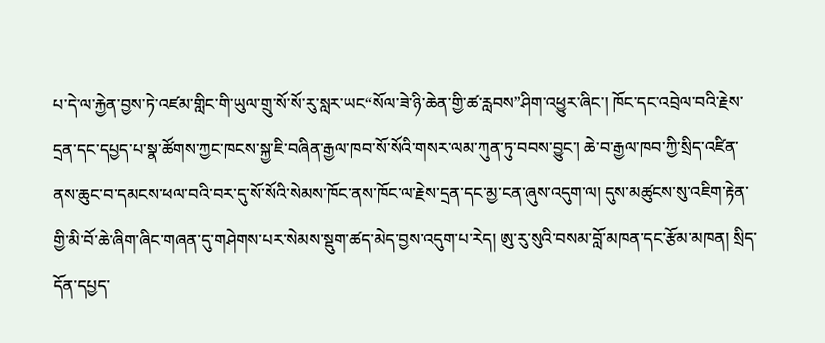པ་དེ་ལ་རྐྱེན་བྱས་ཏེ་འཛམ་གླིང་གི་ཡུལ་གྲུ་སོ་སོ་རུ་སླར་ཡང“སོལ་ཟེ་ཉི་ཆེན་གྱི་ཚ་རླབས”ཤིག་འཕྱུར་ཞིང་། ཁོང་དང་འབྲེལ་བའི་རྗེས་དྲན་དང་དཔྱད་པ་སྣ་ཚོགས་ཀྱང་ཁངས་སྐྱ་ཇི་བཞིན་རྒྱལ་ཁབ་སོ་སོའི་གསར་ལམ་ཀུན་ཏུ་བབས་བྱུང་། ཆེ་བ་རྒྱལ་ཁབ་ཀྱི་སྲིད་འཛིན་ནས་ཆུང་བ་དམངས་ཕལ་བའི་བར་དུ་སོ་སོའི་སེམས་ཁོང་ནས་ཁོང་ལ་རྗེས་དྲན་དང་མྱ་ངན་ཞུས་འདུག་ལ། དུས་མཚུངས་སུ་འཇིག་རྟེན་གྱི་མི་བོ་ཆེ་ཞིག་ཞིང་གཞན་དུ་གཤེགས་པར་སེམས་སྡུག་ཚད་མེད་བྱས་འདུག་པ་རེད། ཨུ་རུ་སུའི་བསམ་བློ་མཁན་དང་རྩོམ་མཁན། སྲིད་དོན་དཔྱད་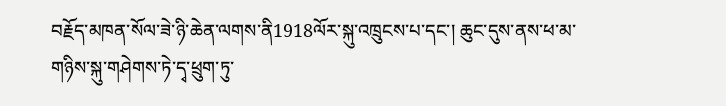བརྗོད་མཁན་སོལ་ཟེ་ཉི་ཆེན་ལགས་ནི1918ལོར་སྐུ་འཁྲུངས་པ་དང་། ཆུང་དུས་ནས་ཕ་མ་གཉིས་སྐུ་གཤེགས་ཏེ་དྭ་ཕྲུག་ཏུ་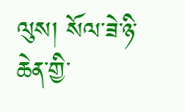ལུས། སོལ་ཟེ་ཉི་ཆེན་གྱི་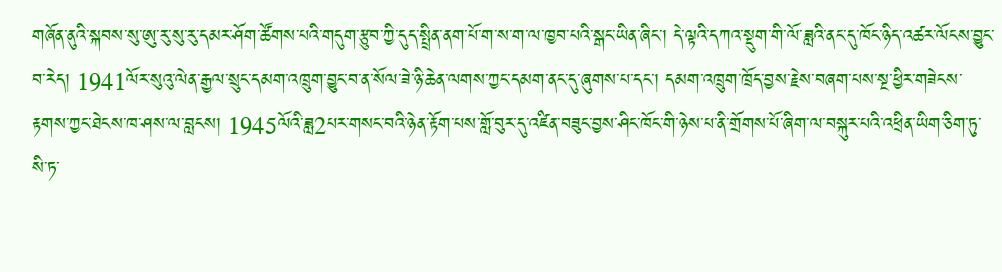གཞོན་ནུའི་སྐབས་སུ་ཨུ་རུ་སུ་རུ་དམར་ཤོག་ཚོགས་པའི་གདུག་རྩུབ་ཀྱི་དུད་སྤྲིན་ནག་པོ་ག་ས་ག་ལ་ཁྱབ་པའི་སྒང་ཡིན་ཞིང་། དེ་ལྟའི་དཀའ་སྡུག་གི་ལོ་ཟླའི་ནང་དུ་ཁོང་ཉིད་འཚར་ལོངས་བྱུང་བ་རེད། 1941ལོར་སུའུ་ལེན་རྒྱལ་སྲུང་དམག་འཁྲུག་བྱུང་བ་ན་སོལ་ཟེ་ཉི་ཆེན་ལགས་ཀྱང་དམག་ནང་དུ་ཞུགས་པ་དང་། དམག་འཁྲུག་ཁྲོད་བྱས་རྗེས་བཞག་པས་སྔ་ཕྱིར་གཟེངས་རྟགས་ཀྱང་ཐེངས་ཁ་ཤས་ལ་བླངས། 1945ལོའི་ཟླ2པར་གསང་བའི་ཉེན་རྟོག་པས་གློ་བུར་དུ་འཛིན་བཟུང་བྱས་ཤིང་ཁོང་གི་ཉེས་པ་ནི་གྲོགས་པོ་ཞིག་ལ་བསྐུར་པའི་འཕྲིན་ཡིག་ཅིག་ཏུ་སི་ཏ་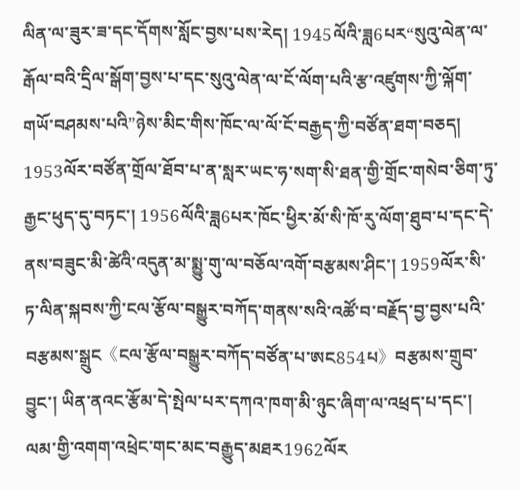ལིན་ལ་ཟུར་ཟ་དང་དོགས་སློང་བྱས་པས་རེད། 1945ལོའི་ཟླ6པར“སུའུ་ལེན་ལ་རྒོལ་བའི་དྲིལ་སྒོག་བྱས་པ་དང་སུའུ་ལེན་ལ་ངོ་ལོག་པའི་རྩ་འཛུགས་ཀྱི་ལྐོག་གཡོ་བཤམས་པའི”ཉེས་མིང་གིས་ཁོང་ལ་ལོ་ངོ་བརྒྱད་ཀྱི་བཙོན་ཐག་བཅད། 1953ལོར་བཙོན་གྲོལ་ཐོབ་པ་ན་སླར་ཡང་ཧ་སག་སི་ཐན་གྱི་གྲོང་གསེབ་ཅིག་ཏུ་རྒྱང་ཕུད་དུ་བཏང་། 1956ལོའི་ཟླ6པར་ཁོང་ཕྱིར་མོ་སི་ཁོ་རུ་ལོག་ཐུབ་པ་དང་དེ་ནས་བཟུང་མི་ཚེའི་འདུན་མ་སྨྱུ་གུ་ལ་བཅོལ་འགོ་བརྩམས་ཤིང་། 1959ལོར་སི་ཏ་ལིན་སྐབས་ཀྱི་ངལ་རྩོལ་བསྒྱུར་བཀོད་གནས་སའི་འཚོ་བ་བརྗོད་བྱ་བྱས་པའི་བརྩམས་སྒྲུང《ངལ་རྩོལ་བསྒྱུར་བཀོད་བཙོན་པ་ཨང854པ》བརྩམས་གྲུབ་བྱུང་། ཡིན་ནའང་རྩོམ་དེ་སྤེལ་པར་དཀའ་ཁག་མི་ཉུང་ཞིག་ལ་འཕྲད་པ་དང་། ལམ་གྱི་འགག་འཕྲེང་གང་མང་བརྒྱུད་མཐར1962ལོར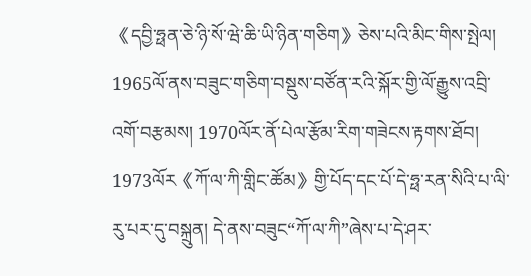《དབྱི་ཧྥན་ཅེ་ཉི་སོ་ཝེ་ཆི་ཡི་ཉིན་གཅིག》ཅེས་པའི་མིང་གིས་སྤེལ། 1965ལོ་ནས་བཟུང་གཅིག་བསྡུས་བཙོན་རའི་སྐོར་གྱི་ལོ་རྒྱུས་འབྲི་འགོ་བརྩམས། 1970ལོར་ནོ་པེལ་རྩོམ་རིག་གཟེངས་རྟགས་ཐོབ། 1973ལོར《ཀོ་ལ་ཀི་གླིང་ཚོམ》གྱི་པོད་དང་པོ་དེ་ཧྥ་རན་སིའི་པ་ལི་རུ་པར་དུ་བསྐྲུན། དེ་ནས་བཟུང“ཀོ་ལ་ཀི”ཞེས་པ་དེ་ཤར་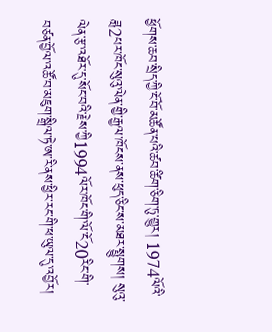ཕྱོགས་ཆབ་སྲིད་ཀྱི་ངོ་བོ་མཚོན་པའི་ཚབ་ཚིག་ཅིག་ཏུ་གྱུར། 1974ལོའི་ཟླ2པར་ཁོང་སུའུ་ལེན་གྱི་རྒྱལ་ཁོངས་ནས་ཕུད་ཅིང་ས་མཐར་སྤྱུགས། སུའུ་ལེན་རྩ་འཐོར་དུ་སོང་བའི་རྗེས་ཀྱི1994ལོར་ཁོང་གི་ལོ་ངོ20རིང་གི་བཙན་བྱོལ་འཚོ་བ་མཇུག་སྒྲིལ་ཏེ་ཨ་རི་ནས་ཕྱིར་རང་གི་ཕ་ཡུལ་དུ་འབྱོར།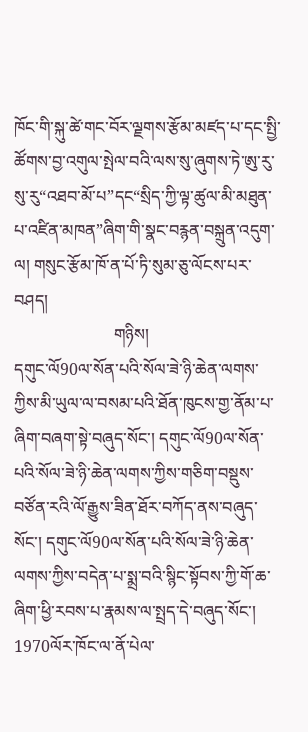ཁོང་གི་སྐུ་ཚེ་གང་བོར་ལྗགས་རྩོམ་མཛད་པ་དང་སྤྱི་ཚོགས་བྱ་འགུལ་སྤེལ་བའི་ལས་སུ་ཞུགས་ཏེ་ཨུ་རུ་སུ་རུ“འཐབ་མོ་པ”དང“སྲིད་ཀྱི་ལྟ་ཚུལ་མི་མཐུན་པ་འཛིན་མཁན”ཞིག་གི་སྣང་བརྙན་བསྐྲུན་འདུག་ལ། གསུང་རྩོམ་ཁོ་ན་པོ་ཏི་སུམ་ཅུ་ལོངས་པར་བཤད།
                        གཉིས།
དགུང་ལོ90ལ་སོན་པའི་སོལ་ཟེ་ཉི་ཆེན་ལགས་ཀྱིས་མི་ཡུལ་ལ་བསམ་པའི་ཐོན་ཁུངས་གྱ་ནོམ་པ་ཞིག་བཞག་སྟེ་བཞུད་སོང་། དགུང་ལོ90ལ་སོན་པའི་སོལ་ཟེ་ཉི་ཆེན་ལགས་ཀྱིས་གཅིག་བསྡུས་བཙོན་རའི་ལོ་རྒྱུས་ཟིན་ཐོར་བཀོད་ནས་བཞུད་སོང་། དགུང་ལོ90ལ་སོན་པའི་སོལ་ཟེ་ཉི་ཆེན་ལགས་ཀྱིས་བདེན་པ་སྨྲ་བའི་སྙིང་སྟོབས་ཀྱི་གོ་ཆ་ཞིག་ཕྱི་རབས་པ་རྣམས་ལ་སྤྲད་དེ་བཞུད་སོང་། 1970ལོར་ཁོང་ལ་ནོ་པེལ་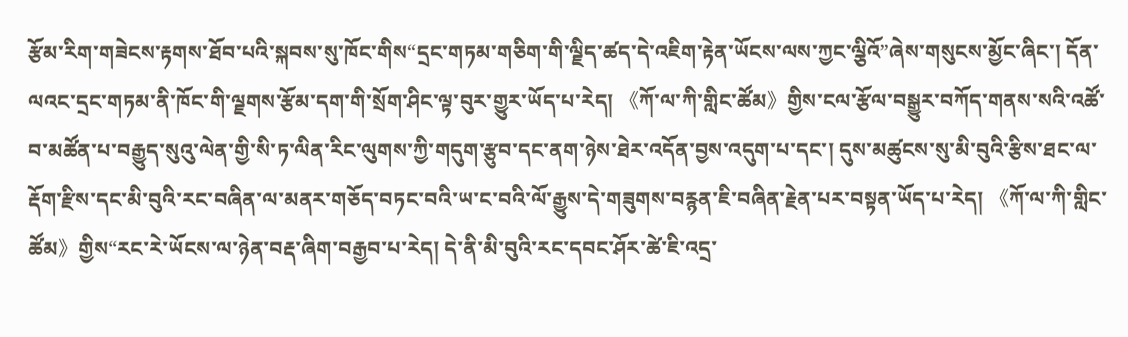རྩོམ་རིག་གཟེངས་རྟགས་ཐོབ་པའི་སྐབས་སུ་ཁོང་གིས“དྲང་གཏམ་གཅིག་གི་ལྗིད་ཚད་དེ་འཇིག་རྟེན་ཡོངས་ལས་ཀྱང་ལྕིའོ”ཞེས་གསུངས་མྱོང་ཞིང་། དོན་ལའང་དྲང་གཏམ་ནི་ཁོང་གི་ལྗགས་རྩོམ་དག་གི་སྲོག་ཤིང་ལྟ་བུར་གྱུར་ཡོད་པ་རེད། 《ཀོ་ལ་ཀི་གླིང་ཚོམ》གྱིས་ངལ་རྩོལ་བསྒྱུར་བཀོད་གནས་སའི་འཚོ་བ་མཚོན་པ་བརྒྱུད་སུའུ་ལེན་གྱི་སི་ཏ་ལིན་རིང་ལུགས་ཀྱི་གདུག་རྩུབ་དང་ནག་ཉེས་ཐེར་འདོན་བྱས་འདུག་པ་དང་། དུས་མཚུངས་སུ་མི་བུའི་རྩིས་ཐང་ལ་རྡོག་རྫིས་དང་མི་བུའི་རང་བཞིན་ལ་མནར་གཅོད་བཏང་བའི་ཡ་ང་བའི་ལོ་རྒྱུས་དེ་གཟུགས་བརྙན་ཇི་བཞིན་རྗེན་པར་བསྟན་ཡོད་པ་རེད། 《ཀོ་ལ་ཀི་གླིང་ཚོམ》གྱིས“རང་རེ་ཡོངས་ལ་ཉེན་བརྡ་ཞིག་བརྒྱབ་པ་རེད། དེ་ནི་མི་བུའི་རང་དབང་ཤོར་ཚེ་ཇི་འདྲ་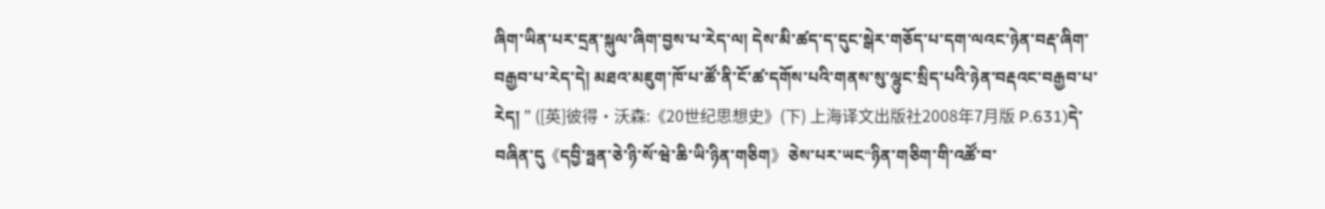ཞིག་ཡིན་པར་དྲན་སྐུལ་ཞིག་བྱས་པ་རེད་ལ། དེས་མི་ཚད་ད་དུང་སྒེར་གཅོད་པ་དག་ལའང་ཉེན་བརྡ་ཞིག་བརྒྱབ་པ་རེད་དེ། མཐའ་མཇུག་ཁོ་པ་ཚོ་ནི་ངོ་ཚ་དགོས་པའི་གནས་སུ་ལྷུང་སྲིད་པའི་ཉེན་བརྡའང་བརྒྱབ་པ་རེད། ” ([英]彼得•沃森:《20世纪思想史》(下) 上海译文出版社2008年7月版 P.631)དེ་བཞིན་དུ《དབྱི་ཧྥན་ཅེ་ཉི་སོ་ཝེ་ཆི་ཡི་ཉིན་གཅིག》ཅེས་པར་ཡང“ཉིན་གཅིག་གི་འཚོ་བ་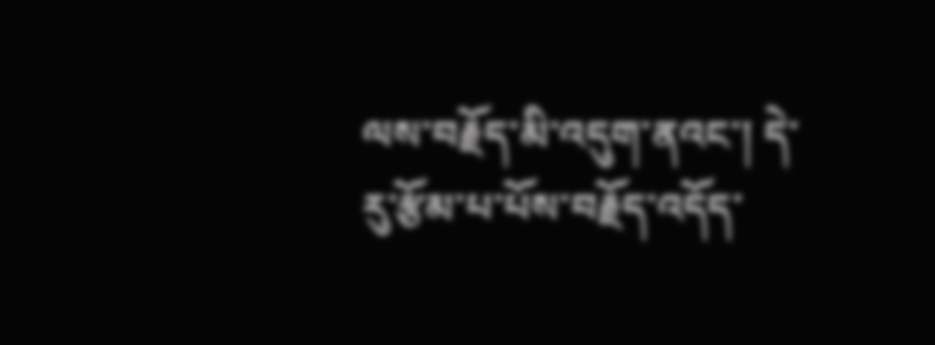ལས་བརྗོད་མི་འདུག་ནའང་། དེ་རུ་རྩོམ་པ་པོས་བརྗོད་འདོད་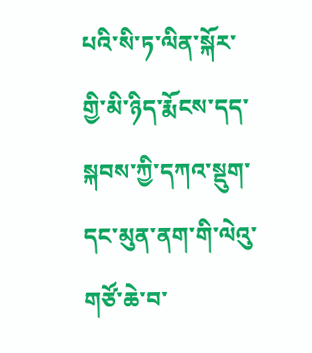པའི་སི་ཏ་ལིན་སྐོར་གྱི་མི་ཉིད་རྨོངས་དད་སྐབས་ཀྱི་དཀའ་སྡུག་དང་མུན་ནག་གི་ལེའུ་གཙོ་ཆེ་བ་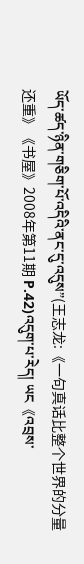ཡོད་ཚད་ཉིན་གཅིག་པོ་འདིའི་ནང་དུ་འདུས”(王志龙:《一句真话比整个世界的分量还重》《书屋》2008年第11期 P.42)འདུག་པ་རེད། ཡང《འབྲས་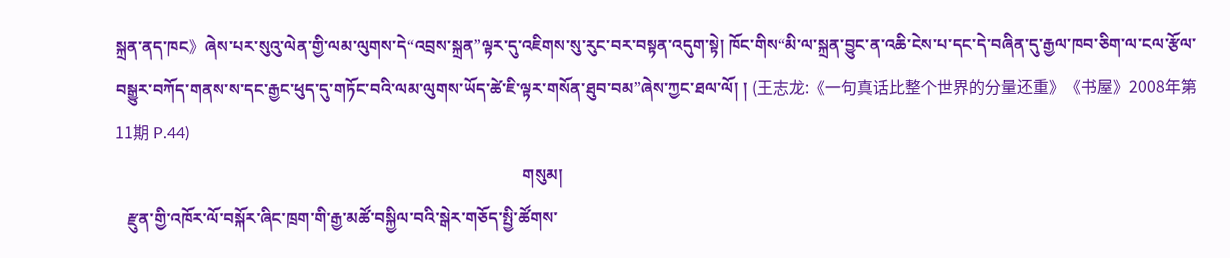སྐྲན་ནད་ཁང》ཞེས་པར་སུའུ་ལེན་གྱི་ལམ་ལུགས་དེ“འབྲས་སྐྲན”ལྟར་དུ་འཇིགས་སུ་རུང་བར་བསྟན་འདུག་སྟེ། ཁོང་གིས“མི་ལ་སྐྲན་བྱུང་ན་འཆི་ངེས་པ་དང་དེ་བཞིན་དུ་རྒྱལ་ཁབ་ཅིག་ལ་ངལ་རྩོལ་བསྒྱུར་བཀོད་གནས་ས་དང་རྒྱང་ཕུད་དུ་གཏོང་བའི་ལམ་ལུགས་ཡོད་ཚེ་ཇི་ལྟར་གསོན་ཐུབ་བམ”ཞེས་ཀྱང་ཐལ་ལོ། ། (王志龙:《一句真话比整个世界的分量还重》《书屋》2008年第11期 P.44)
                                                                                                  གསུམ།
   རྫུན་གྱི་འཁོར་ལོ་བསྐོར་ཞིང་ཁྲག་གི་རྒྱ་མཚོ་བསྐྱིལ་བའི་སྒེར་གཅོད་སྤྱི་ཚོགས་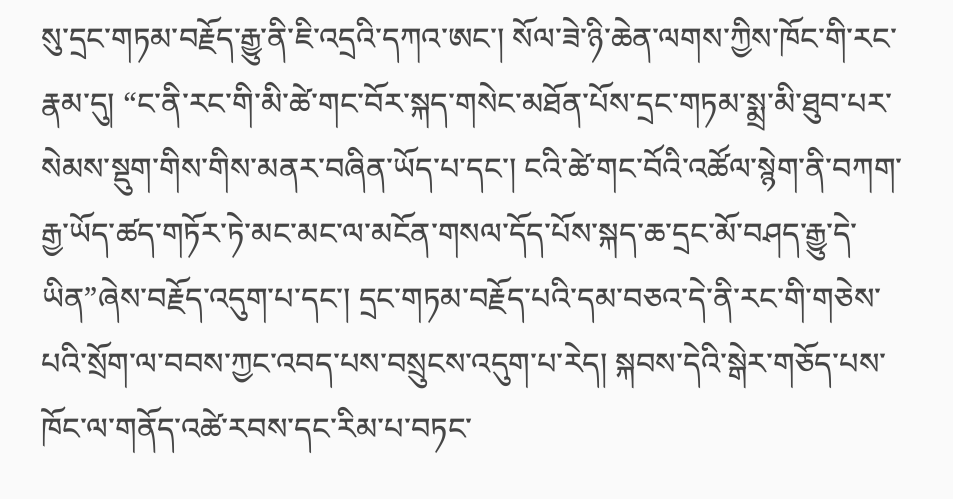སུ་དྲང་གཏམ་བརྗོད་རྒྱུ་ནི་ཇི་འདྲའི་དཀའ་ཨང་། སོལ་ཟེ་ཉི་ཆེན་ལགས་ཀྱིས་ཁོང་གི་རང་རྣམ་དུ། “ང་ནི་རང་གི་མི་ཚེ་གང་བོར་སྐད་གསེང་མཐོན་པོས་དྲང་གཏམ་སྨྲ་མི་ཐུབ་པར་སེམས་སྡུག་གིས་གིས་མནར་བཞིན་ཡོད་པ་དང་། ངའི་ཚེ་གང་བོའི་འཚོལ་སྙེག་ནི་བཀག་རྒྱ་ཡོད་ཚད་གཏོར་ཏེ་མང་མང་ལ་མངོན་གསལ་དོད་པོས་སྐད་ཆ་དྲང་མོ་བཤད་རྒྱུ་དེ་ཡིན”ཞེས་བརྗོད་འདུག་པ་དང་། དྲང་གཏམ་བརྗོད་པའི་དམ་བཅའ་དེ་ནི་རང་གི་གཅེས་པའི་སྲོག་ལ་བབས་ཀྱང་འབད་པས་བསྲུངས་འདུག་པ་རེད། སྐབས་དེའི་སྒེར་གཅོད་པས་ཁོང་ལ་གནོད་འཚེ་རབས་དང་རིམ་པ་བཏང་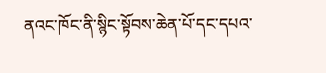ནའང་ཁོང་ནི་སྙིང་སྟོབས་ཆེན་པོ་དང་དཔའ་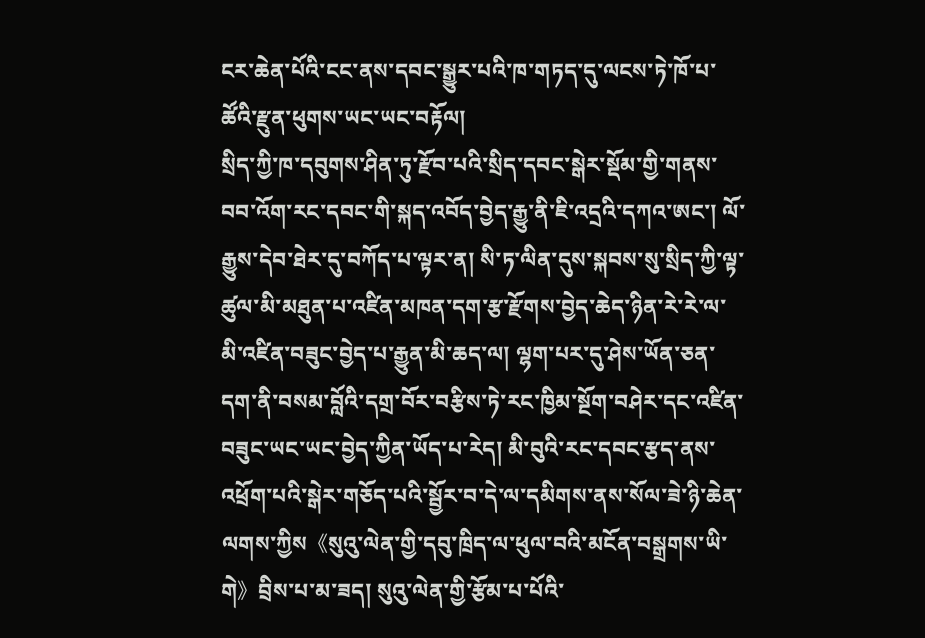ངར་ཆེན་པོའི་ངང་ནས་དབང་སྒྱུར་པའི་ཁ་གཏད་དུ་ལངས་ཏེ་ཁོ་པ་ཚོའི་རྫུན་ཕུགས་ཡང་ཡང་བརྟོལ།
སྲིད་ཀྱི་ཁ་དབུགས་ཤིན་ཏུ་རྫོབ་པའི་སྲིད་དབང་སྒེར་སྡོམ་གྱི་གནས་བབ་འོག་རང་དབང་གི་སྐད་འབོད་བྱེད་རྒྱུ་ནི་ཇི་འདྲའི་དཀའ་ཨང་། ལོ་རྒྱུས་དེབ་ཐེར་དུ་བཀོད་པ་ལྟར་ན། སི་ཏ་ལིན་དུས་སྐབས་སུ་སྲིད་ཀྱི་ལྟ་ཚུལ་མི་མཐུན་པ་འཛིན་མཁན་དག་རྩ་རྫོགས་བྱེད་ཆེད་ཉིན་རེ་རེ་ལ་མི་འཛིན་བཟུང་བྱེད་པ་རྒྱུན་མི་ཆད་ལ། ལྷག་པར་དུ་ཤེས་ཡོན་ཅན་དག་ནི་བསམ་བློའི་དགྲ་བོར་བརྩིས་ཏེ་རང་ཁྱིམ་སྔོག་བཤེར་དང་འཛིན་བཟུང་ཡང་ཡང་བྱེད་ཀྱིན་ཡོད་པ་རེད། མི་བུའི་རང་དབང་རྩད་ནས་འཕྲོག་པའི་སྒེར་གཅོད་པའི་སྦྱོར་བ་དེ་ལ་དམིགས་ནས་སོལ་ཟེ་ཉི་ཆེན་ལགས་ཀྱིས《སུའུ་ལེན་གྱི་དབུ་ཁྲིད་ལ་ཕུལ་བའི་མངོན་བསྒྲགས་ཡི་གེ》བྲིས་པ་མ་ཟད། སུའུ་ལེན་གྱི་རྩོམ་པ་པོའི་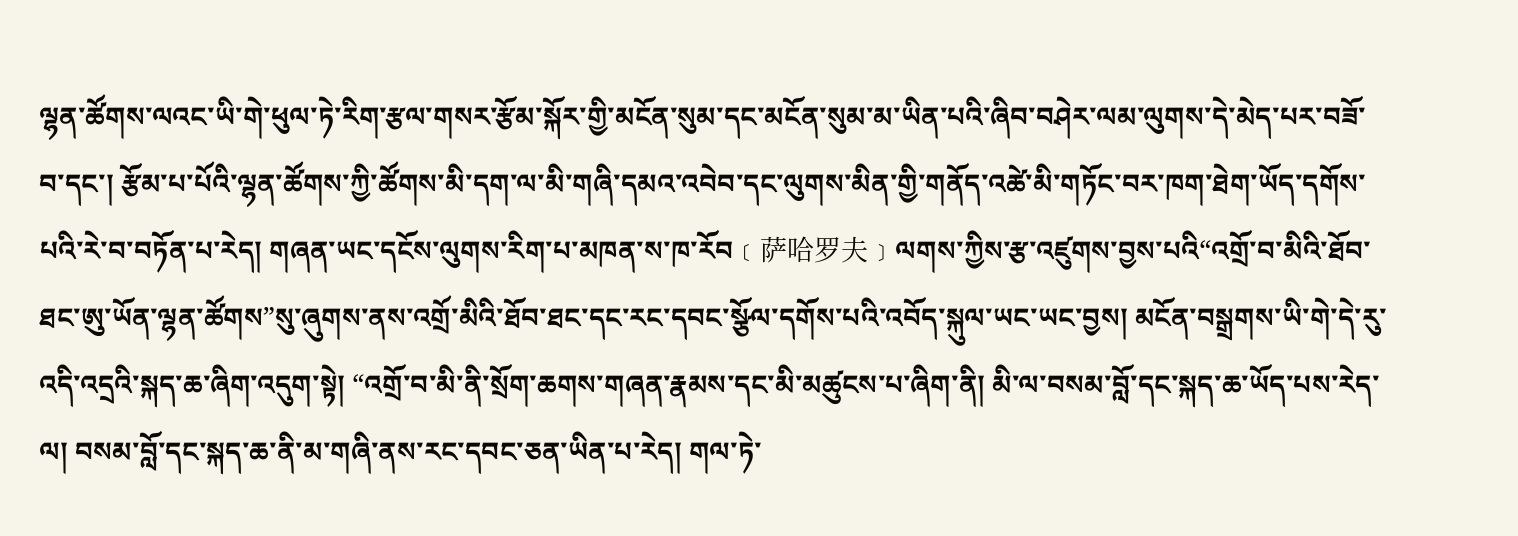ལྷན་ཚོགས་ལའང་ཡི་གེ་ཕུལ་ཏེ་རིག་རྩལ་གསར་རྩོམ་སྐོར་གྱི་མངོན་སུམ་དང་མངོན་སུམ་མ་ཡིན་པའི་ཞིབ་བཤེར་ལམ་ལུགས་དེ་མེད་པར་བཟོ་བ་དང་། རྩོམ་པ་པོའི་ལྷན་ཚོགས་ཀྱི་ཚོགས་མི་དག་ལ་མི་གཞི་དམའ་འབེབ་དང་ལུགས་མིན་གྱི་གནོད་འཚེ་མི་གཏོང་བར་ཁག་ཐེག་ཡོད་དགོས་པའི་རེ་བ་བཏོན་པ་རེད། གཞན་ཡང་དངོས་ལུགས་རིག་པ་མཁན་ས་ཁ་རོབ﹝萨哈罗夫﹞ལགས་ཀྱིས་རྩ་འཛུགས་བྱས་པའི“འགྲོ་བ་མིའི་ཐོབ་ཐང་ཨུ་ཡོན་ལྷན་ཚོགས”སུ་ཞུགས་ནས་འགྲོ་མིའི་ཐོབ་ཐང་དང་རང་དབང་སྩོལ་དགོས་པའི་འབོད་སྐུལ་ཡང་ཡང་བྱས། མངོན་བསྒྲགས་ཡི་གེ་དེ་རུ་འདི་འདྲའི་སྐད་ཆ་ཞིག་འདུག་སྟེ། “འགྲོ་བ་མི་ནི་སྲོག་ཆགས་གཞན་རྣམས་དང་མི་མཚུངས་པ་ཞིག་ནི། མི་ལ་བསམ་བློ་དང་སྐད་ཆ་ཡོད་པས་རེད་ལ། བསམ་བློ་དང་སྐད་ཆ་ནི་མ་གཞི་ནས་རང་དབང་ཅན་ཡིན་པ་རེད། གལ་ཏེ་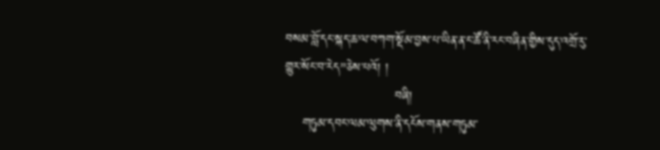བསམ་བློ་དང་སྐད་ཆ་ལ་བཀག་སྡོམ་བྱས་པ་ཡིན་ན་ང་ཚོ་ནི་རང་བཞིན་གྱིས་དུད་འགྲོ་རུ་གྱུར་སོང་བ་རེད”ཅེས་པའོ། །
                         བཞི།
    གཏུམ་དབང་ལམ་ལུགས་ནི་དངོས་གནས་གཏུམ་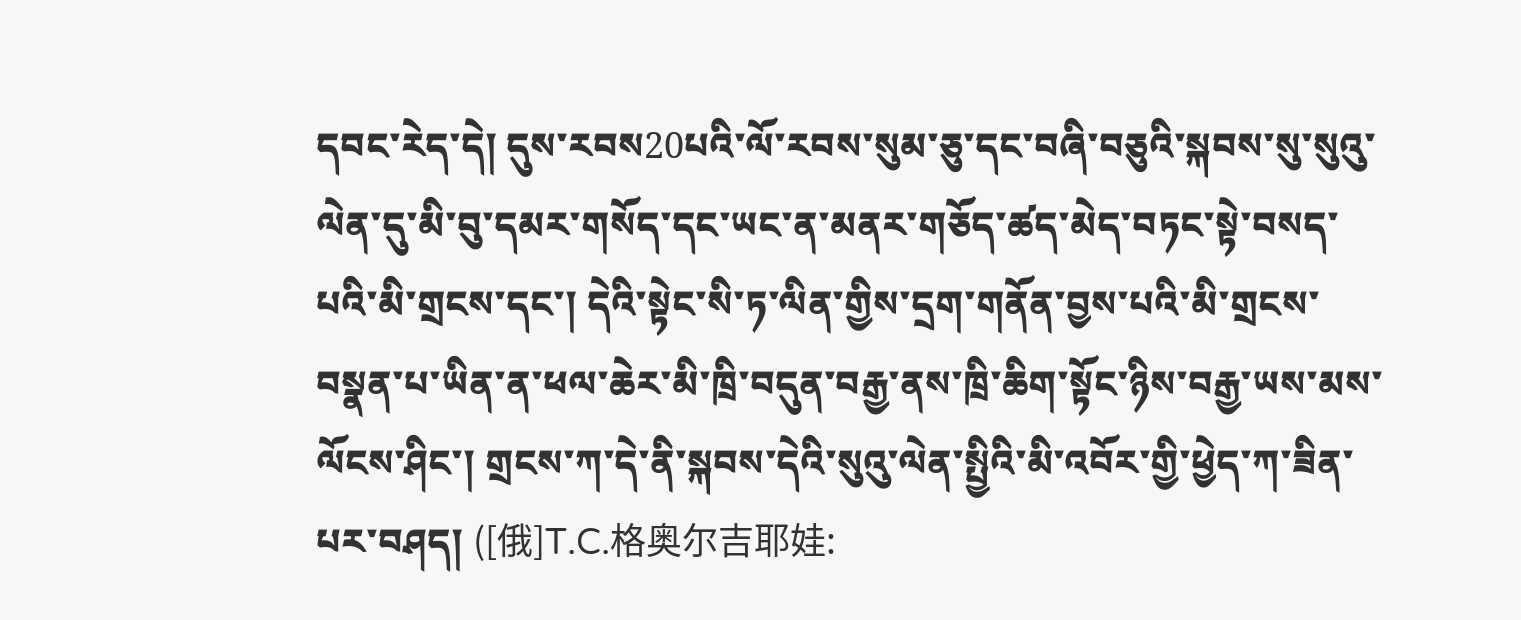དབང་རེད་དེ། དུས་རབས20པའི་ལོ་རབས་སུམ་ཅུ་དང་བཞི་བཅུའི་སྐབས་སུ་སུའུ་ལེན་དུ་མི་བུ་དམར་གསོད་དང་ཡང་ན་མནར་གཅོད་ཚད་མེད་བཏང་སྟེ་བསད་པའི་མི་གྲངས་དང་། དེའི་སྟེང་སི་ཏ་ལིན་གྱིས་དྲག་གནོན་བྱས་པའི་མི་གྲངས་བསྣན་པ་ཡིན་ན་ཕལ་ཆེར་མི་ཁྲི་བདུན་བརྒྱ་ནས་ཁྲི་ཆིག་སྟོང་ཉིས་བརྒྱ་ཡས་མས་ལོངས་ཤིང་། གྲངས་ཀ་དེ་ནི་སྐབས་དེའི་སུའུ་ལེན་སྤྱིའི་མི་འབོར་གྱི་ཕྱེད་ཀ་ཟིན་པར་བཤད། ([俄]T.C.格奥尔吉耶娃: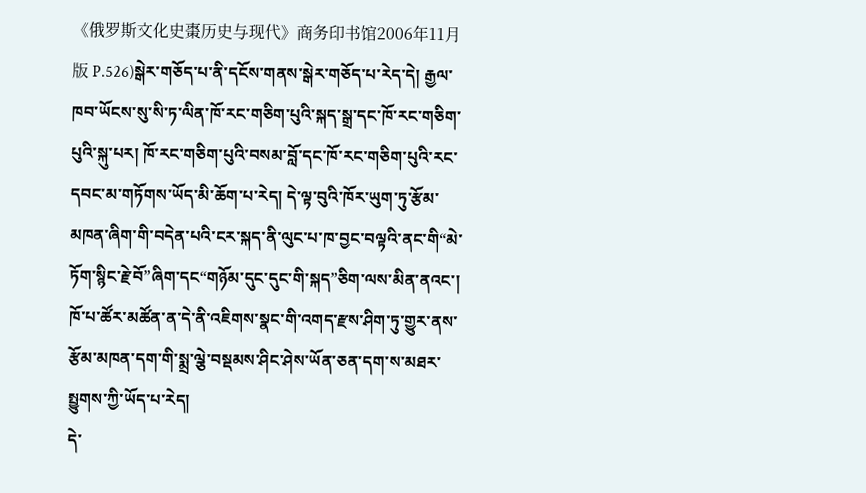《俄罗斯文化史棗历史与现代》商务印书馆2006年11月版 P.526)སྒེར་གཅོད་པ་ནི་དངོས་གནས་སྒེར་གཅོད་པ་རེད་དེ། རྒྱལ་ཁབ་ཡོངས་སུ་སི་ཏ་ལིན་ཁོ་རང་གཅིག་པུའི་སྐད་སྒྲ་དང་ཁོ་རང་གཅིག་པུའི་སྐུ་པར། ཁོ་རང་གཅིག་པུའི་བསམ་བློ་དང་ཁོ་རང་གཅིག་པུའི་རང་དབང་མ་གཏོགས་ཡོད་མི་ཆོག་པ་རེད། དེ་ལྟ་བུའི་ཁོར་ཡུག་ཏུ་རྩོམ་མཁན་ཞིག་གི་བདེན་པའི་ངར་སྐད་ནི་ལུང་པ་ཁ་བྱང་བལྟའི་ནང་གི“མེ་ཏོག་སྙིང་རྗེ་བོ”ཞིག་དང“གཉོམ་དུང་དུང་གི་སྐད”ཅིག་ལས་མིན་ནའང་། ཁོ་པ་ཚོར་མཚོན་ན་དེ་ནི་འཇིགས་སྣང་གི་འགད་རྫས་ཤིག་ཏུ་གྱུར་ནས་རྩོམ་མཁན་དག་གི་སྨྲ་ལྕེ་བསྡམས་ཤིང་ཤེས་ཡོན་ཅན་དག་ས་མཐར་སྤྱུགས་ཀྱི་ཡོད་པ་རེད།
དེ་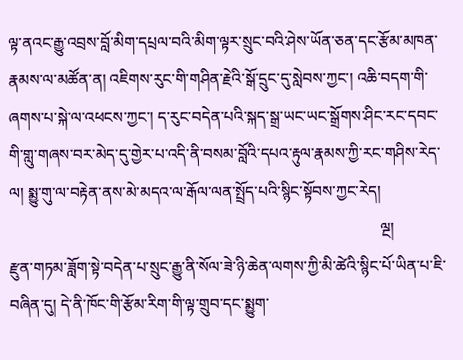ལྟ་ནའང་རྒྱུ་འབྲས་བློ་མིག་དཔྲལ་བའི་མིག་ལྟར་སྲུང་བའི་ཤེས་ཡོན་ཅན་དང་རྩོམ་མཁན་རྣམས་ལ་མཚོན་ན། འཇིགས་རུང་གི་གཤིན་རྗེའི་སྒོ་དྲུང་དུ་སླེབས་ཀྱང་། འཆི་བདག་གི་ཞགས་པ་སྐེ་ལ་འཕངས་ཀྱང་། ད་རུང་བདེན་པའི་སྐད་སྒྲ་ཡང་ཡང་སྒྲོགས་ཤིང་རང་དབང་གི་གླུ་གཞས་བར་མེད་དུ་གྱེར་པ་འདི་ནི་བསམ་བློའི་དཔའ་རྟུལ་རྣམས་ཀྱི་རང་གཤིས་རེད་ལ། སྨྱུ་གུ་ལ་བརྟེན་ནས་མེ་མདའ་ལ་རྒོལ་ལན་སྤྲོད་པའི་སྙིང་སྟོབས་ཀྱང་རེད།
                                                                                               ལྔ།
རྫུན་གཏམ་ཟློག་སྟེ་བདེན་པ་སྲུང་རྒྱུ་ནི་སོལ་ཟེ་ཉི་ཆེན་ལགས་ཀྱི་མི་ཚེའི་སྙིང་པོ་ཡིན་པ་ཇི་བཞིན་དུ། དེ་ནི་ཁོང་གི་རྩོམ་རིག་གི་ལྟ་གྲུབ་དང་སྨྱུག་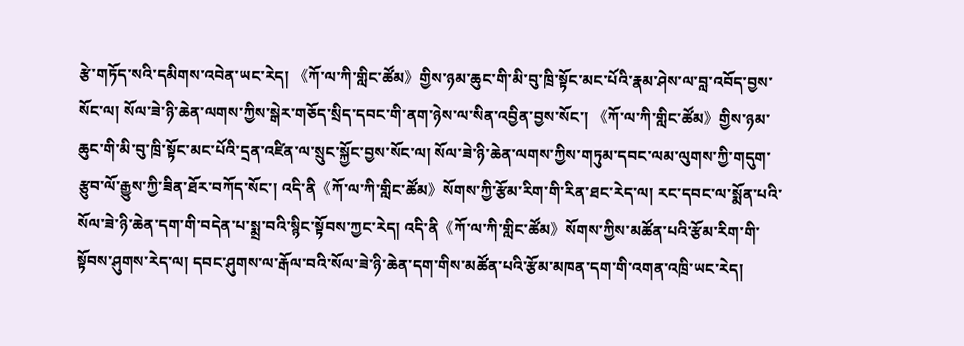རྩེ་གཏོད་སའི་དམིགས་འབེན་ཡང་རེད། 《ཀོ་ལ་ཀི་གླིང་ཚོམ》གྱིས་ཉམ་ཆུང་གི་མི་བུ་ཁྲི་སྟོང་མང་པོའི་རྣམ་ཤེས་ལ་བླ་འབོད་བྱས་སོང་ལ། སོལ་ཟེ་ཉི་ཆེན་ལགས་ཀྱིས་སྒེར་གཅོད་སྲིད་དབང་གི་ནག་ཉེས་ལ་སིན་འབྱིན་བྱས་སོང་། 《ཀོ་ལ་ཀི་གླིང་ཚོམ》གྱིས་ཉམ་ཆུང་གི་མི་བུ་ཁྲི་སྟོང་མང་པོའི་དྲན་འཛིན་ལ་སྲུང་སྐྱོང་བྱས་སོང་ལ། སོལ་ཟེ་ཉི་ཆེན་ལགས་ཀྱིས་གཏུམ་དབང་ལམ་ལུགས་ཀྱི་གདུག་རྩུབ་ལོ་རྒྱུས་ཀྱི་ཟིན་ཐོར་བཀོད་སོང་། འདི་ནི《ཀོ་ལ་ཀི་གླིང་ཚོམ》སོགས་ཀྱི་རྩོམ་རིག་གི་རིན་ཐང་རེད་ལ། རང་དབང་ལ་སྨོན་པའི་སོལ་ཟེ་ཉི་ཆེན་དག་གི་བདེན་པ་སྨྲ་བའི་སྙིང་སྟོབས་ཀྱང་རེད། འདི་ནི《ཀོ་ལ་ཀི་གླིང་ཚོམ》སོགས་ཀྱིས་མཚོན་པའི་རྩོམ་རིག་གི་སྟོབས་ཤུགས་རེད་ལ། དབང་ཤུགས་ལ་རྒོལ་བའི་སོལ་ཟེ་ཉི་ཆེན་དག་གིས་མཚོན་པའི་རྩོམ་མཁན་དག་གི་འགན་འཁྲི་ཡང་རེད།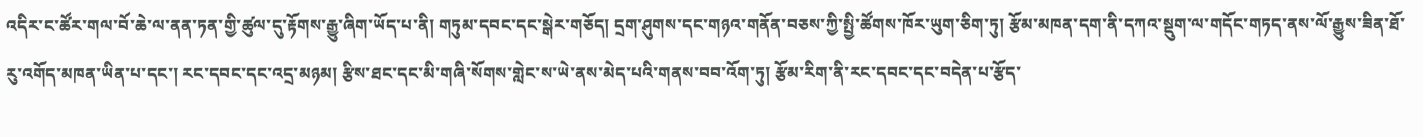འདིར་ང་ཚོར་གལ་བོ་ཆེ་ལ་ནན་ཏན་གྱི་ཚུལ་དུ་རྟོགས་རྒྱུ་ཞིག་ཡོད་པ་ནི། གཏུམ་དབང་དང་སྒེར་གཅོད། དྲག་ཤུགས་དང་གཉའ་གནོན་བཅས་ཀྱི་སྤྱི་ཚོགས་ཁོར་ཡུག་ཅིག་ཏུ། རྩོམ་མཁན་དག་ནི་དཀའ་སྡུག་ལ་གདོང་གཏད་ནས་ལོ་རྒྱུས་ཟིན་ཐོ་རུ་འགོད་མཁན་ཡིན་པ་དང་། རང་དབང་དང་འདྲ་མཉམ། རྩིས་ཐང་དང་མི་གཞི་སོགས་གླེང་ས་ཡེ་ནས་མེད་པའི་གནས་བབ་འོག་ཏུ། རྩོམ་རིག་ནི་རང་དབང་དང་བདེན་པ་རྩོད་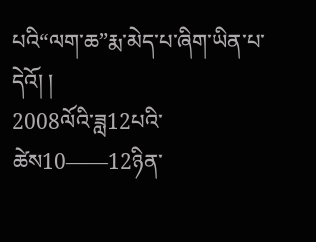པའི“ལག་ཆ”རྨ་མེད་པ་ཞིག་ཡིན་པ་དེའོ། །
2008ལོའི་ཟླ12པའི་ཚེས10——12ཉིན་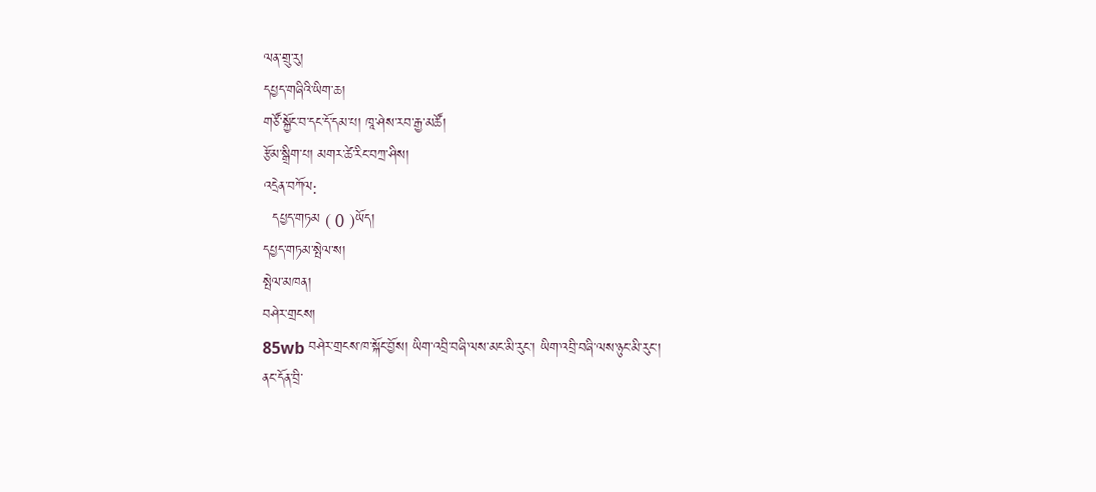ལན་གྲུ་རུ།
དཔྱད་གཞིའི་ཡིག་ཆ།
གཙོ་སྐྱོང་བ་དང་དོ་དམ་པ། ཁཱ་ཤེས་རབ་རྒྱ་མཚོ།
རྩོམ་སྒྲིག་པ། མགར་ཚེ་རིང་བཀྲ་ཤིས།
འདྲེན་བཀོལ:
  དཔྱད་གཏམ ( 0 )ཡོད།
དཔྱད་གཏམ་སྤེལ་ས།
སྤེལ་མཁན།
བཤེར་གྲངས།
85wb བཤེར་གྲངས་ཁ་སྐོང་བྱོས། ཡིག་འབྲི་བཞི་ལས་མང་མི་རུང་། ཡིག་འབྲི་བཞི་ལས་ཉུང་མི་རུང་།
ནང་དོན་བྲི་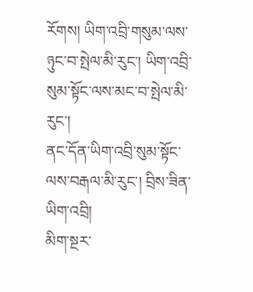རོགས། ཡིག་འབྲི་གསུམ་ལས་ཉུང་བ་སྤེལ་མི་རུང་། ཡིག་འབྲི་སུམ་སྟོང་ལས་མང་བ་སྤེལ་མི་རུང་།
ནང་དོན་ཡིག་འབྲི་སུམ་སྟོང་ལས་བརྒལ་མི་རུང་། བྲིས་ཟིན་ཡིག་འབྲི།
མིག་སྔར་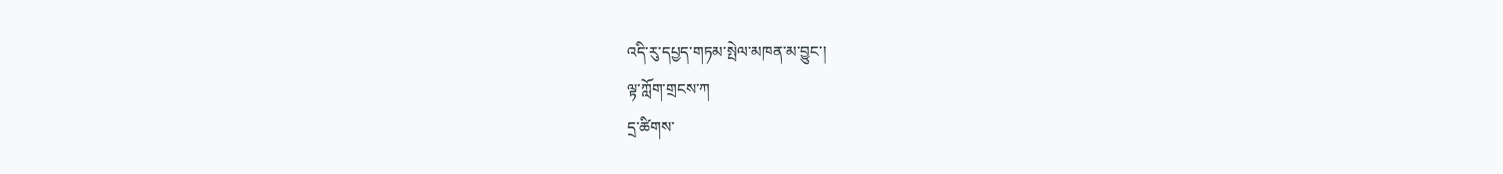འདི་རུ་དཔྱད་གཏམ་སྤེལ་མཁན་མ་བྱུང་།
ལྟ་ཀློག་གྲངས་ཀ
དྲ་ཚིགས་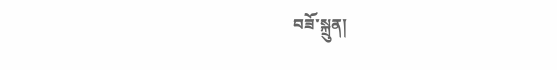བཟོ་སྐྲུན།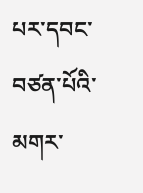པར་དབང་བཙན་པོའི་མགར་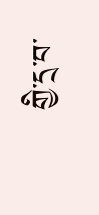གྱི་དྲ་བ་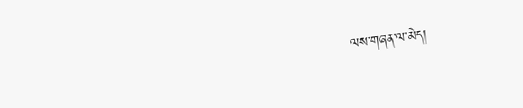ལས་གཞན་ལ་མེད།